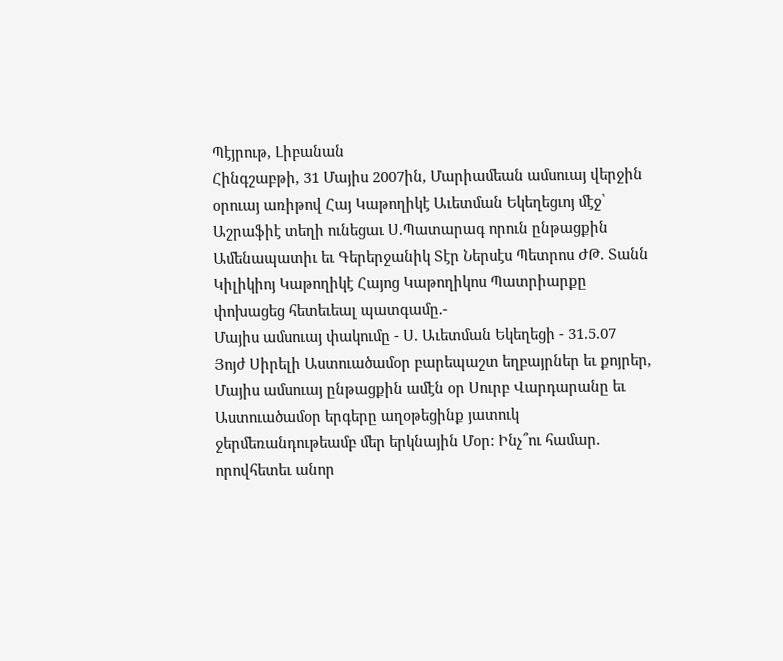Պէյրութ, Լիբանան
Հինգշաբթի, 31 Մայիս 2007ին, Մարիամեան ամսուայ վերջին օրուայ առիթով Հայ Կաթողիկէ Աւետման Եկեղեցւոյ մէջ՝ Աշրաֆիէ տեղի ունեցաւ Ս.Պատարագ որուն ընթացքին Ամենապատիւ եւ Գերերջանիկ Տէր Ներսէս Պետրոս ԺԹ. Տանն Կիլիկիոյ Կաթողիկէ Հայոց Կաթողիկոս Պատրիարքը փոխացեց հետեւեալ պատգամը.-
Մայիս ամսուայ փակումը - Ս. Աւետման Եկեղեցի - 31.5.07
Յոյժ Սիրելի Աստուածամօր բարեպաշտ եղբայրներ եւ քոյրեր,
Մայիս ամսուայ ընթացքին ամէն օր Սուրբ Վարդարանը եւ Աստուածամօր երգերը աղօթեցինք յատուկ ջերմեռանդութեամբ մեր երկնային Մօր: Ինչ՞ու համար. որովհետեւ անոր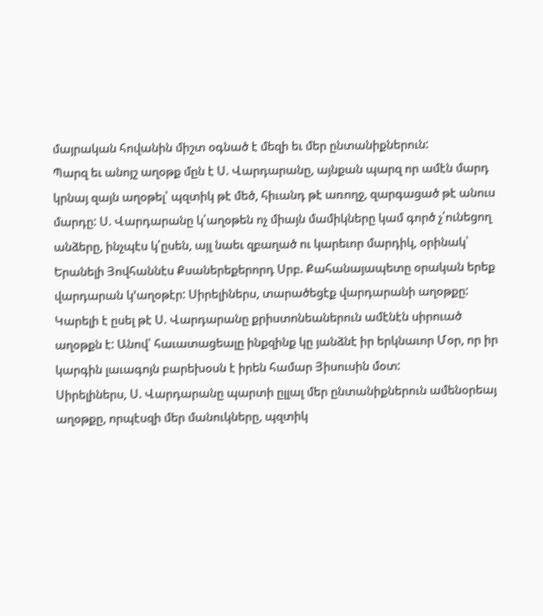մայրական հովանին միշտ օգնած է մեզի եւ մեր ընտանիքներուն:
Պարզ եւ անոյշ աղօթք մըն է Ս. Վարդարանը, այնքան պարզ որ ամէն մարդ կրնայ զայն աղօթել՝ պզտիկ թէ մեծ, հիւանդ թէ առողջ, զարգացած թէ անուս մարդը: Ս. Վարդարանը կ՛աղօթեն ոչ միայն մամիկները կամ գործ չ՛ունեցող անձերը, ինչպէս կ՛ըսեն, այլ նաեւ զբաղած ու կարեւոր մարդիկ, օրինակ՝ Երանելի Յովհաննէս Քսաներեքերորդ Սրբ. Քահանայապետը օրական երեք վարդարան կ’աղօթէր: Սիրելիներս, տարածեցէք վարդարանի աղօթքը:
Կարելի է ըսել թէ Ս. Վարդարանը քրիստոնեաներուն ամէնէն սիրուած աղօթքն է: Անով՝ հաւատացեալը ինքզինք կը յանձնէ իր երկնաւոր Մօր, որ իր կարգին լաւագոյն բարեխօսն է իրեն համար Յիսուսին մօտ:
Սիրելիներս, Ս. Վարդարանը պարտի ըլլալ մեր ընտանիքներուն ամենօրեայ աղօթքը, որպէսզի մեր մանուկները, պզտիկ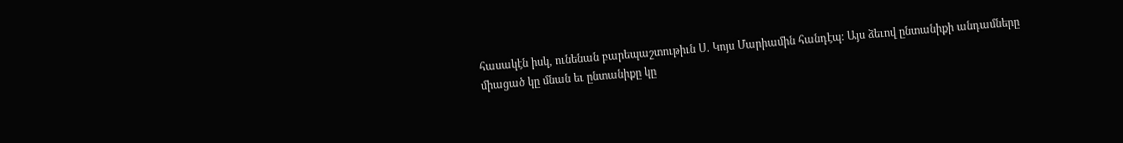հասակէն իսկ, ունենան բարեպաշտութիւն Ս. Կոյս Մարիամին հանդէպ: Այս ձեւով ընտանիքի անդամները միացած կը մնան եւ ընտանիքը կը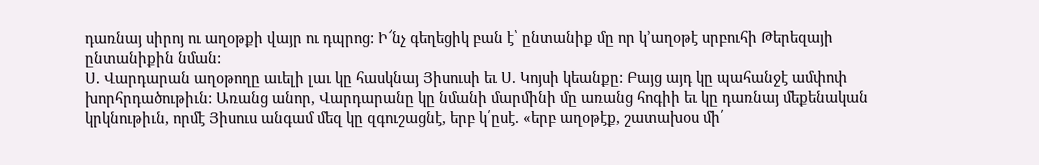դառնայ սիրոյ ու աղօթքի վայր ու դպրոց: Ի՜նչ գեղեցիկ բան է՝ ընտանիք մը որ կ’աղօթէ սրբուհի Թերեզայի ընտանիքին նման:
Ս. Վարդարան աղօթողը աւելի լաւ կը հասկնայ Յիսուսի եւ Ս. Կոյսի կեանքը: Բայց այդ կը պահանջէ ամփոփ խորհրդածութիւն: Առանց անոր, Վարդարանը կը նմանի մարմինի մը առանց հոգիի եւ կը դառնայ մեքենական կրկնութիւն, որմէ Յիսուս անգամ մեզ կը զգուշացնէ, երբ կ՛ըսէ. «երբ աղօթէք, շատախօս մի՛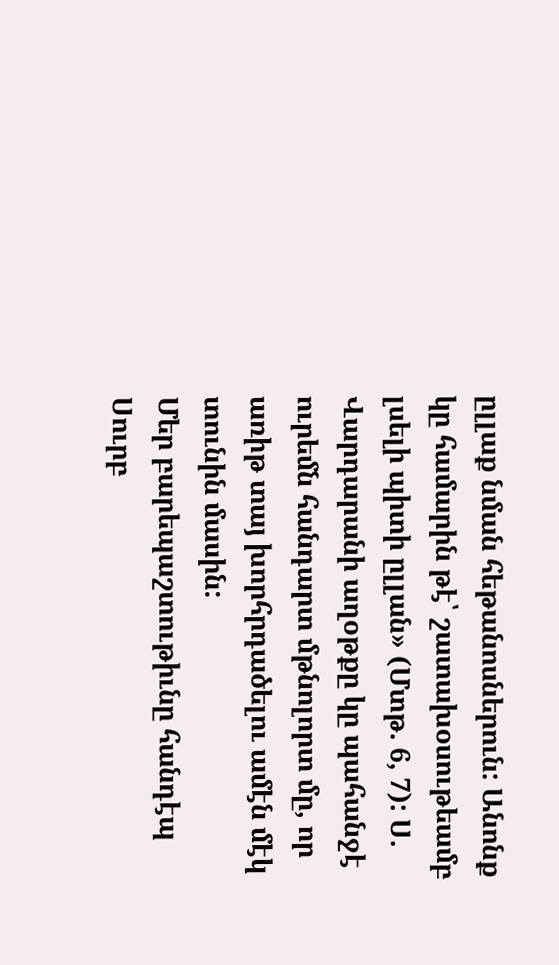ըլլաք նման հեթանոսներուն: Անոնք կը համարին թէ՝ շատախօսութեամբ լսելի պիտի ըլլան» (Մտթ. 6, 7): Ս. Վարդարանի աղօթքը կը պահանջէ ուրեմն հանդարտ մթնոլորտ մը, որ առիթ տայ խորհրդածելու ամէն մէկ տունին մասին:
Մեր բարեպաշտութիւնը հանդէպ Սուրբ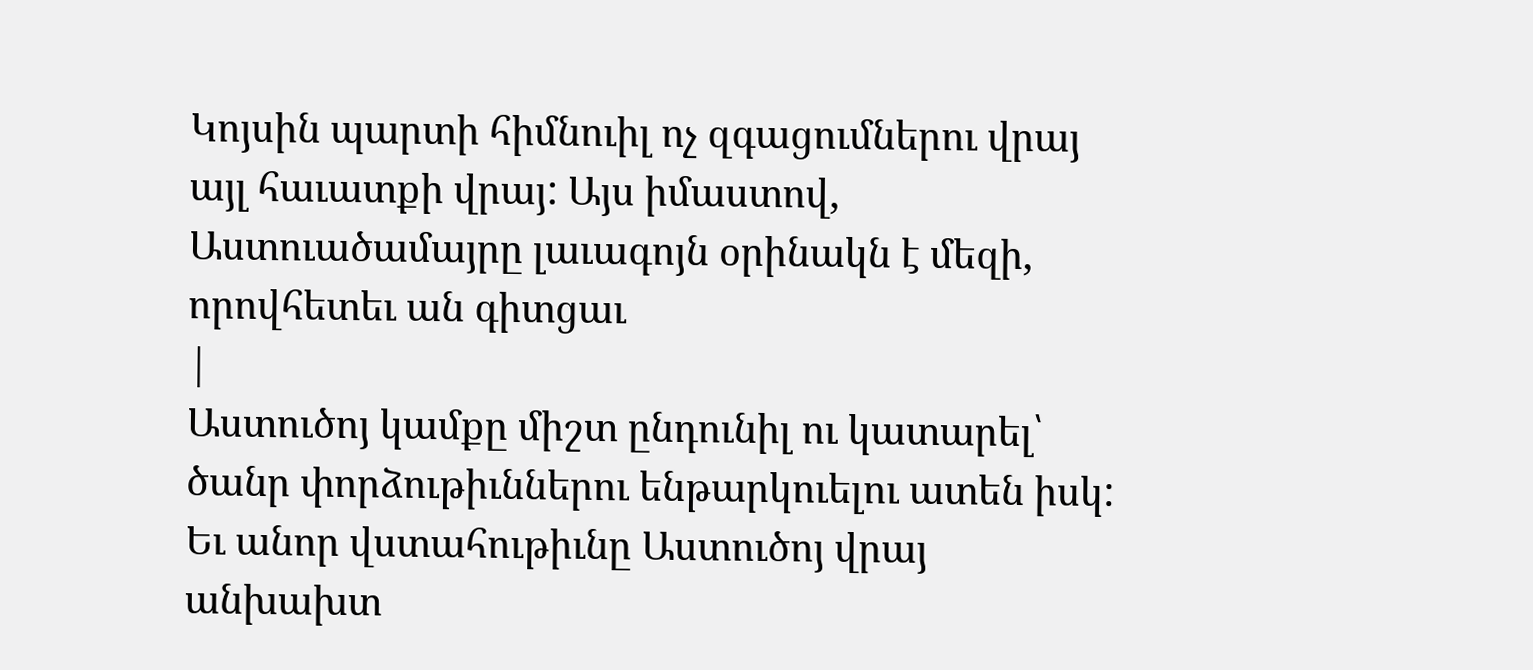Կոյսին պարտի հիմնուիլ ոչ զգացումներու վրայ այլ հաւատքի վրայ: Այս իմաստով, Աստուածամայրը լաւագոյն օրինակն է մեզի, որովհետեւ ան գիտցաւ
|
Աստուծոյ կամքը միշտ ընդունիլ ու կատարել՝ ծանր փորձութիւններու ենթարկուելու ատեն իսկ: Եւ անոր վստահութիւնը Աստուծոյ վրայ անխախտ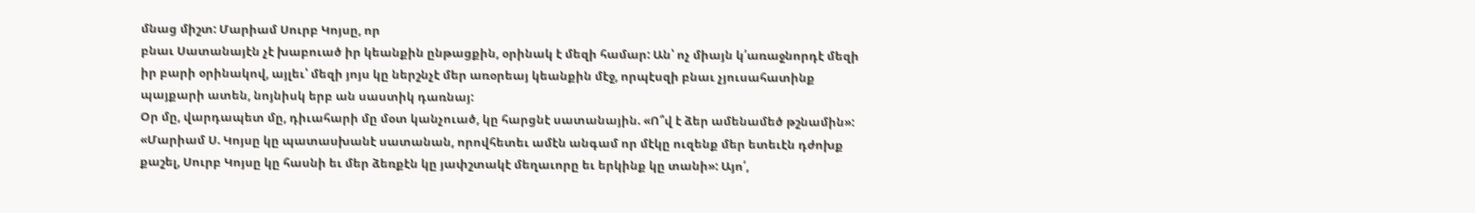մնաց միշտ: Մարիամ Սուրբ Կոյսը, որ
բնաւ Սատանայէն չէ խաբուած իր կեանքին ընթացքին, օրինակ է մեզի համար: Ան՝ ոչ միայն կ՛առաջնորդէ մեզի իր բարի օրինակով, այլեւ՝ մեզի յոյս կը ներշնչէ մեր առօրեայ կեանքին մէջ, որպէսզի բնաւ չյուսահատինք պայքարի ատեն, նոյնիսկ երբ ան սաստիկ դառնայ:
Օր մը, վարդապետ մը, դիւահարի մը մօտ կանչուած, կը հարցնէ սատանային. «Ո՞վ է ձեր ամենամեծ թշնամին»: «Մարիամ Ս. Կոյսը կը պատասխանէ սատանան, որովհետեւ ամէն անգամ որ մէկը ուզենք մեր ետեւէն դժոխք քաշել, Սուրբ Կոյսը կը հասնի եւ մեր ձեռքէն կը յափշտակէ մեղաւորը եւ երկինք կը տանի»: Այո՛,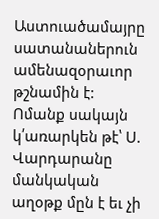Աստուածամայրը սատանաներուն ամենազօրաւոր թշնամին է:
Ոմանք սակայն կ՛առարկեն թէ՝ Ս. Վարդարանը մանկական աղօթք մըն է եւ չի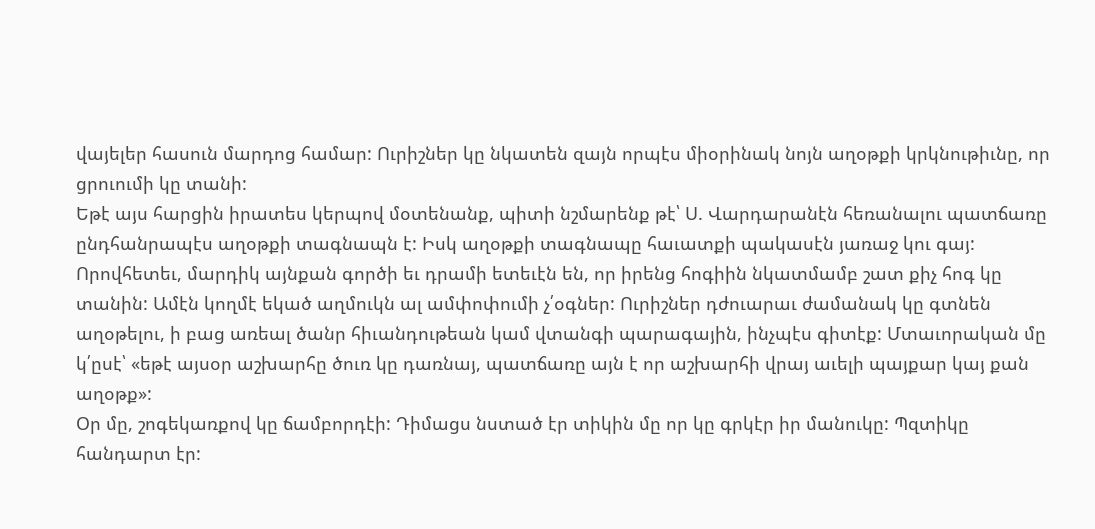վայելեր հասուն մարդոց համար: Ուրիշներ կը նկատեն զայն որպէս միօրինակ նոյն աղօթքի կրկնութիւնը, որ ցրուումի կը տանի:
Եթէ այս հարցին իրատես կերպով մօտենանք, պիտի նշմարենք թէ՝ Ս. Վարդարանէն հեռանալու պատճառը ընդհանրապէս աղօթքի տագնապն է: Իսկ աղօթքի տագնապը հաւատքի պակասէն յառաջ կու գայ: Որովհետեւ, մարդիկ այնքան գործի եւ դրամի ետեւէն են, որ իրենց հոգիին նկատմամբ շատ քիչ հոգ կը տանին: Ամէն կողմէ եկած աղմուկն ալ ամփոփումի չ՛օգներ: Ուրիշներ դժուարաւ ժամանակ կը գտնեն աղօթելու, ի բաց առեալ ծանր հիւանդութեան կամ վտանգի պարագային, ինչպէս գիտէք: Մտաւորական մը կ՛ըսէ՝ «եթէ այսօր աշխարհը ծուռ կը դառնայ, պատճառը այն է որ աշխարհի վրայ աւելի պայքար կայ քան աղօթք»:
Օր մը, շոգեկառքով կը ճամբորդէի: Դիմացս նստած էր տիկին մը որ կը գրկէր իր մանուկը: Պզտիկը հանդարտ էր: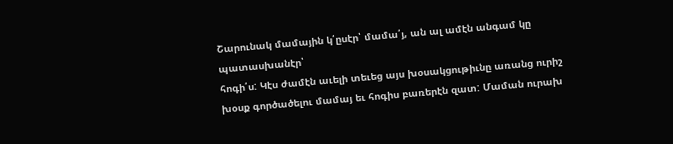Շարունակ մամային կ՛ըսէր՝ մամա՛յ, ան ալ ամէն անգամ կը պատասխանէր՝
հոգի՛ս: Կէս ժամէն աւելի տեւեց այս խօսակցութիւնը առանց ուրիշ խօսք գործածելու մամայ եւ հոգիս բառերէն զատ: Մաման ուրախ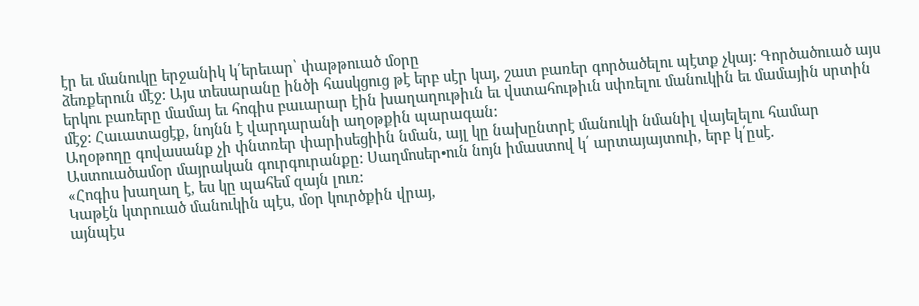էր եւ մանուկը երջանիկ կ՛երեւար՝ փաթթուած մօրը
ձեռքերուն մէջ: Այս տեսարանը ինծի հասկցուց թէ երբ սէր կայ, շատ բառեր գործածելու պէտք չկայ: Գործածուած այս երկու բառերը մամայ եւ հոգիս բաւարար էին խաղաղութիւն եւ վստահութիւն սփռելու մանուկին եւ մամային սրտին մէջ: Հաւատացէք, նոյնն է վարդարանի աղօթքին պարագան:
Աղօթողը գովասանք չի փնտռեր փարիսեցիին նման, այլ կը նախընտրէ մանուկի նմանիլ վայելելու համար Աստուածամօր մայրական գուրգուրանքը: Սաղմոսեր•ուն նոյն իմաստով կ՛ արտայայտուի, երբ կ՛ըսէ.
«Հոգիս խաղաղ է, ես կը պահեմ զայն լուռ:
Կաթէն կտրուած մանուկին պէս, մօր կուրծքին վրայ,
այնպէս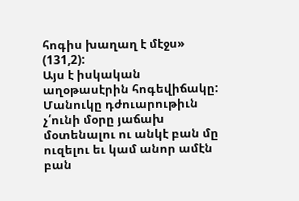հոգիս խաղաղ է մէջս» (131,2):
Այս է իսկական աղօթասէրին հոգեվիճակը: Մանուկը դժուարութիւն չ՛ունի մօրը յաճախ մօտենալու ու անկէ բան մը ուզելու եւ կամ անոր ամէն բան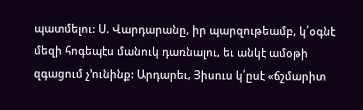պատմելու: Ս. Վարդարանը, իր պարզութեամբ, կ՛օգնէ մեզի հոգեպէս մանուկ դառնալու, եւ անկէ ամօթի զգացում չ’ունինք: Արդարեւ, Յիսուս կ՛ըսէ «ճշմարիտ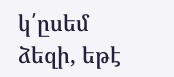կ՛ըսեմ ձեզի, եթէ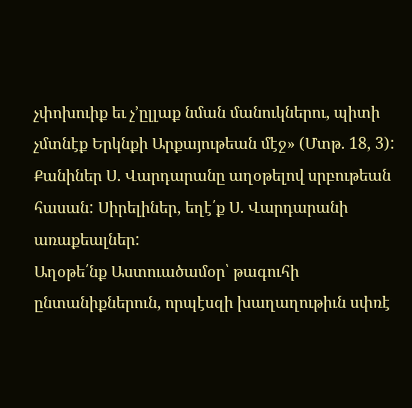չփոխուիք եւ չ’ըլլաք նման մանուկներու, պիտի չմտնէք Երկնքի Արքայութեան մէջ» (Մտթ. 18, 3): Քանիներ Ս. Վարդարանը աղօթելով սրբութեան հասան: Սիրելիներ, եղէ՛ք Ս. Վարդարանի առաքեալներ:
Աղօթե՛նք Աստուածամօր՝ թագուհի ընտանիքներուն, որպէսզի խաղաղութիւն սփռէ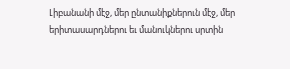Լիբանանի մէջ, մեր ընտանիքներուն մէջ, մեր երիտասարդներու եւ մանուկներու սրտին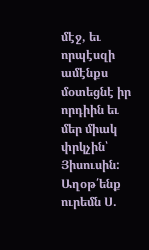մէջ, եւ որպէսզի ամէնքս մօտեցնէ իր որդիին եւ մեր միակ փրկչին՝ Յիսուսին: Աղօթ՛ենք ուրեմն Ս.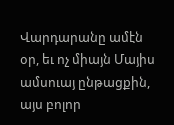Վարդարանը ամէն օր, եւ ոչ միայն Մայիս ամսուայ ընթացքին, այս բոլոր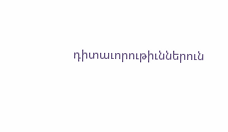դիտաւորութիւններուն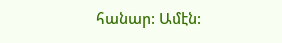հանար: Ամէն: